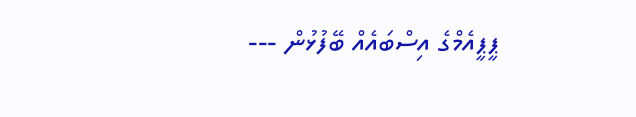ޕީޕީއެމްގެ އިސްބައެއް ބޭފުޅުން ---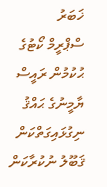ޚަބަރު
ސްޕްރީމް ކޯޓުގެ ޙުކުމުން ރައީސް ޔާމީނުގެ ޙައްޤު ނިގުޅައިގަތްކަން ޤަބޫލު ނުކުރާކަން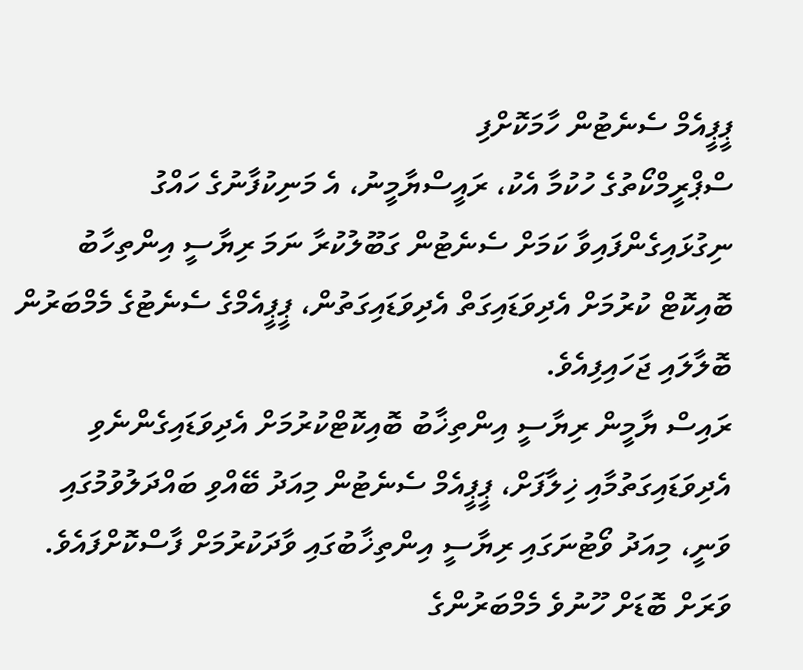ޕީޕީއެމް ސެނެޓުން ހާމަކޮށްފި
ސްޕްރީމްކޯތުގެ ހުކުމާ އެކު، ރައީސްޔާމީނު، އެ މަނިކުފާނުގެ ހައްގު ނިގުޅައިގެންފައިވާ ކަމަށް ސެނެޓުން ގަބޫލުކުރާ ނަމަ ރިޔާސީ އިންތިހާބު ބޮއިކޮޓް ކުރުމަށް އެދިވަޑައިގަތް އެދިވަޑައިގަތުން، ޕީޕީއެމްގެ ސެނެޓުގެ މެމްބަރުން ބޮލާލައި ޖަހައިފިއެވެ.
ރައިސް ޔާމީން ރިޔާސީ އިންތިޚާބު ބޮއިކޮޓްކުރުމަށް އެދިވަޑައިގެންނެވި އެދިވަޑައިގަތުމާއި ޚިލާފަށް، ޕީޕީއެމް ސެނެޓުން މިއަދު ބޭއްވި ބައްދަލުވުމުގައި ވަނީ، މިއަދު ވޯޓުނަގައި ރިޔާސީ އިންތިޚާބުގައި ވާދަކުރުމަށް ފާސްކޮށްފައެވެ. ވަރަށް ބޮޑަށް ހޫނުވެ މެމްބަރުންގެ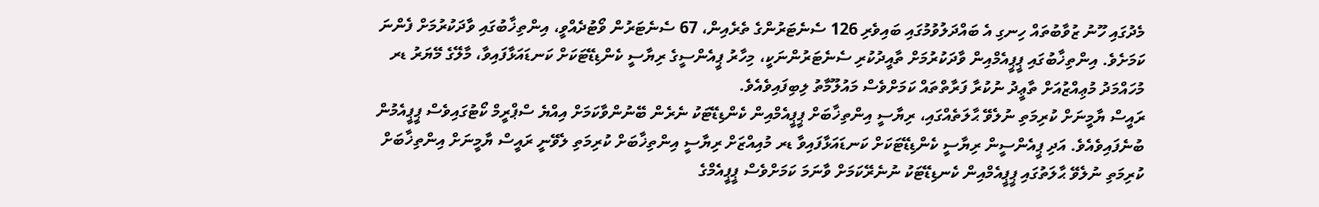މެދުގައި ހޫނު ޒުވާބުތައް ހިނގި އެ ބައްދަލުވުމުގައި ބައިވެރި 126 ސެނެޓަރުންގެ ތެރެއިން، 67 ސެނެޓަރުން ވޯޓުދެއްވީ، އިންތިޚާބުގައި ވާދަކުރުމަށް ފެންނަ ކަމަށެވެ. އިންތިޚާބުގައި ޕީޕީއެމްއިން ވާދަކުރުމަށް ތާއީދުކުރި ސެނެޓަރުންނަކީ، މިހާރު ޕީއެންސީގެ ރިޔާސީ ކެންޑިޑޭޓަކަށް ކަނޑައަޅާފައިވާ، މާލޭގެ މޭޔަރު ޑރ މުހައްމަދު މުޢިއްޒުއަށް ތާޢީދު ނުކުރާ ފަރާތްތައް ކަމަށްވެސް މައުލޫމާތު ލިބިފައިވެއެވެ.
ރައީސް ޔާމީނަށް ކުރިމަތި ނުލެވޭ ޙާލަތެއްގައި، ރިޔާސީ އިންތިޚާބަށް ޕީޕީއެމްއިން ކެންޑިޑޭޓަކު ނެރެން ބޭނުންވާކަމަށް އިއްޔެ ސްޕްރީމް ކޯޓުގައިވެސް ޕީޕީއެމުން ބުނެފައިވެއެވެ. އަދި ޕީއެންސީން ރިޔާސީ ކެންޑިޑޭޓަކަށް ކަނޑައަޅާފައިވާ ޑރ މުއިއްޒަށް ރިޔާސީ އިންތިޚާބަށް ކުރިމަތި ލެވޭނީ ރައީސް ޔާމީނަށް އިންތިޚާބަށް ކުރިމަތި ނުލެވޭ ޙާލަތުގައި ޕީޕީއެމްއިން ކެނޑިޑޭޓަކު ނުނެރޭކަމަށް ވާނަމަ ކަމަށްވެސް ޕީޕީއެމްގެ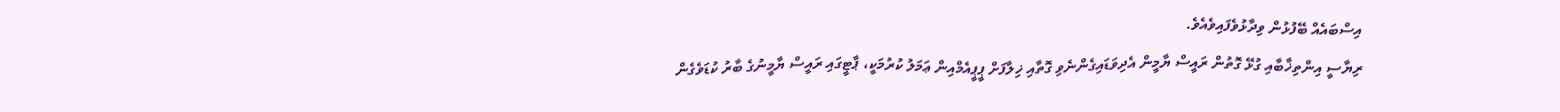އިސްބައެއް ބޭފުޅުން ވިދާޅުވެފައިވެއެވެ.
ރިޔާސީ އިންތިޚާބާއި ގުޅޭ ގޮތުން ރައީސް ޔާމީން އެދިވަޑައިގެންނެވި ގޮތާއި ޚިލާފަށް ޕީޕީއެމްއިން ޢަމަލު ކުރުމަކީ، ޕާޓީގައި ރައީސް ޔާމީނުގެ ބާރު ކުޑަވެގެން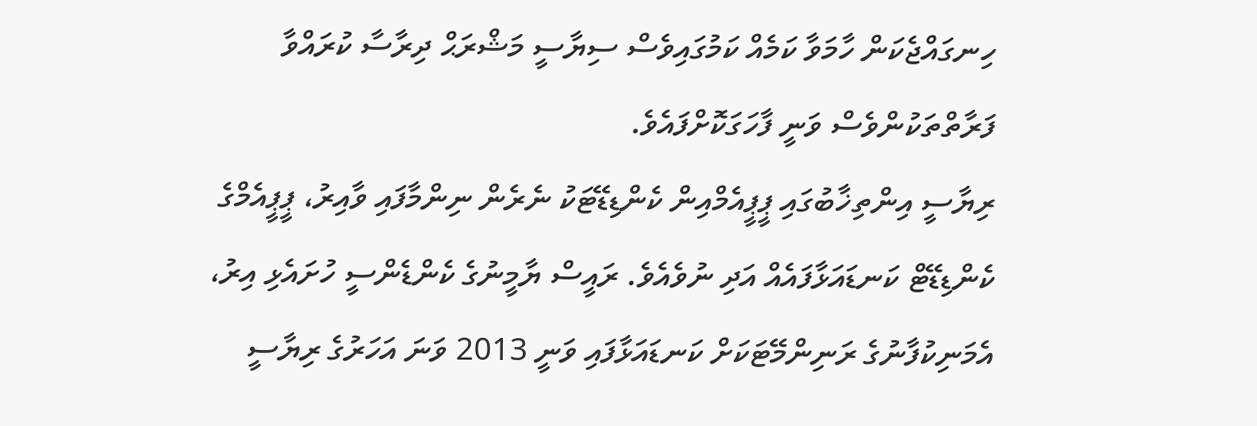ހިނގައްޖެކަން ހާމަވާ ކަމެއް ކަމުގައިވެސް ސިޔާސީ މަޝްރަޙް ދިރާސާ ކުރައްވާ ފަރާތްތަކުންވެސް ވަނީ ފާހަގަކޮށްފައެވެ.
ރިޔާސީ އިންތިޚާބުގައި ޕީޕީއެމްއިން ކެންޑިޑޭޓަކު ނެރެން ނިންމާފައި ވާއިރު، ޕީޕީއެމްގެ ކެންޑިޑޭޓް ކަނޑައަޅާފައެއް އަދި ނުވެއެވެ. ރައީސް ޔާމީނުގެ ކެންޑެންސީ ހުށައެޅި އިރު، އެމަނިކުފާނުގެ ރަނިންމޭޓަކަށް ކަނޑައަޅާފައި ވަނީ 2013 ވަނަ އަހަރުގެ ރިޔާސީ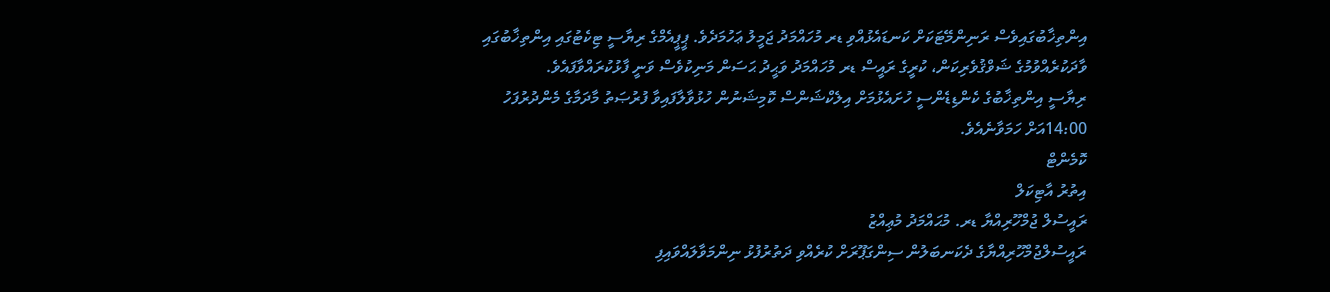އިންތިޚާބުގައިވެސް ރަނިންމޭޓަކަށް ކަނޑައެޅުއްވި ޑރ މުހައްމަދު ޖަމީލު ޢަހުމަދެވެ. ޕީޕީއެމްގެ ރިޔާސީ ޓިކެޓުގައި އިންތިޚާބުގައި ވާދަކުރެއްވުމުގެ ޝަވްޤުވެރިކަން، ކުރީގެ ރައީސް ޑރ މުހައްމަދު ވަޙީދު ޙަސަން މަނިކުވެސް ވަނީ ފާޅުކުރައްވާފައެވެ.
ރިޔާސީ އިންތިޚާބުގެ ކެންޑިޑެންސީ ހުށައެޅުމަށް އިލެކްޝަންސް ކޮމިޝަނުން ހުޅުވާލާފައިވާ ފުރުޞަތު މާދަމާގެ މެންދުރުފަހު 14:00އަށް ހަމަވާނެއެވެ.
ކޮމެންޓް
އިތުރު އާޓިކަލް
ރައީސުލް ޖުމްހޫރިއްޔާ ޑރ. މުޙައްމަދު މުޢިއްޒު
ރައީސުލްޖުމްހޫރިއްޔާގެ ދެކަނބަލުން ސިންގަޕޫރަށް ކުރެއްވި ދަތުރުފުޅު ނިންމަވާލައްވައިފި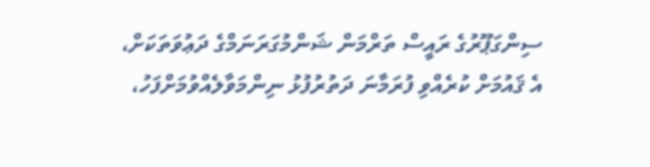ސިންގަޕޫރުގެ ރައީސް ތަރްމަން ޝަންމުގަރަނަމްގެ ދަޢުވަތަކަށް، އެ ޤައުމަށް ކުރެއްވި ފުރަމާނަ ދަތުރުފުޅު ނިންމަވާލެއްވުމަށްފަހު،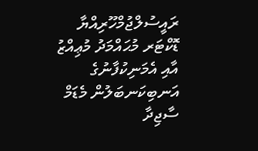ރައީސުލްޖުމްހޫރިއްޔާ ޑޮކްޓަރ މުޙައްމަދު މުޢިއްޒު އާއި އެމަނިކުފާނުގެ އަނބިކަނބަލުން މެޑަމް ސާޖިދާ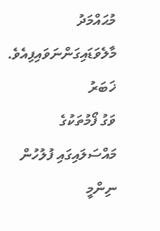މުޙައްމަދު މާލެވަޑައިގަންނަވައިފިއެވެ.
ޚަބަރު
ވަގު ފޯމުތަކުގެ މައްސަލައިގައި ފުލުހުން ނިންމީ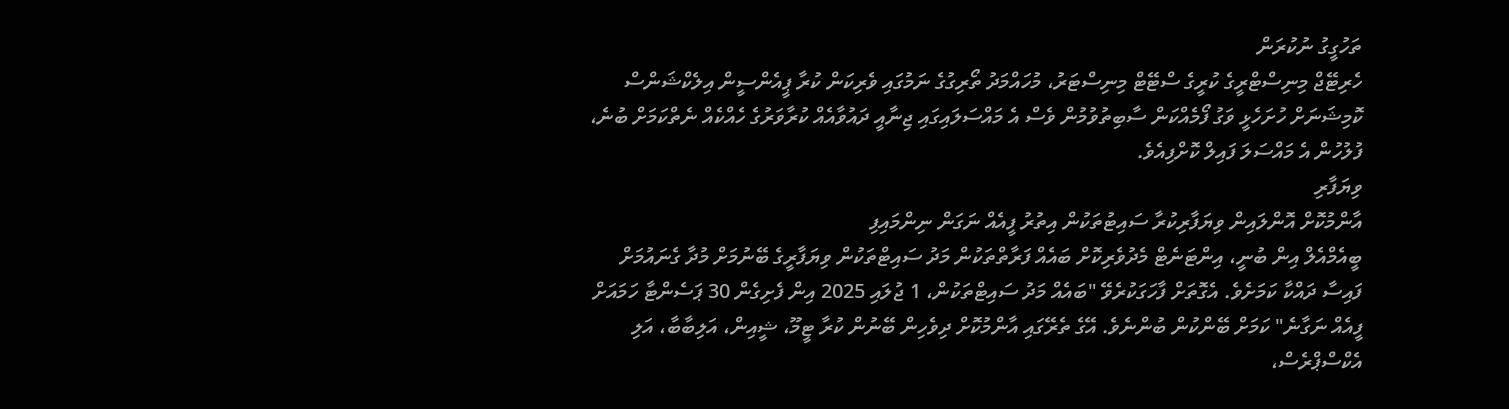ތަހުގީގު ނުކުރަން
ހެރިޓޭޖް މިނިސްޓްރީގެ ކުރީގެ ސްޓޭޓް މިނިސްޓަރު، މުހައްމަދު ތޯރިގުގެ ނަމުގައި ވެރިކަން ކުރާ ޕީއެންސީން އިލެކްޝަންސް ކޮމިޝަނަށް ހުށަހެޅީ ވަގު ފޯމެއްކަން ސާބިތުވުމުން ވެސް އެ މައްސަލައިގައި ޖިނާއީ ދައުވާއެއް ކުރާވަރުގެ ހެއްކެއް ނެތްކަމަށް ބުނެ، ފުލުހުން އެ މައްސަލަ ފައިލް ކޮށްފިއެވެ.
ވިޔަފާރި
އާންމުކޮށް އޮންލައިން ވިޔަފާރިކުރާ ސައިޓުތަކުން އިތުރު ފީއެއް ނަގަން ނިންމައިފި
ބީއެމްއެލް އިން ބުނީ، އިންޓަނެޓް މެދުވެރިކޮށް ބައެއް ފަރާތްތަކުން މަދު ސައިޓްތަކުން ވިޔަފާރީގެ ބޭނުމަށް މުދާ ގެނައުމަށް ފައިސާ ދައްކާ ކަމަށެވެ. އެގޮތަށް ފާހަގަކުރެވޭ "ބައެއް މަދު ސައިޓްތަކުން، 1 ޖުލައި 2025 އިން ފެށިގެން 30 ޕަސެންޓާ ހަމައަށް ފީއެއް ނަގާނެ" ކަމަށް ބޭންކުން ބުންނެވެ. އޭގެ ތެރޭގައި އާންމުކޮށް ދިވެހިން ބޭނުން ކުރާ ޓީމޫ، ޝީއިން، އަލިބާބާ، އަލި އެކްސްޕްރެސް،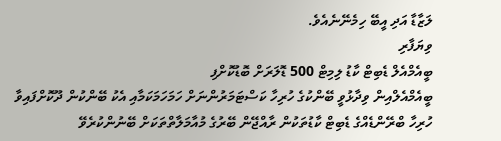ލަޒާޑާ އަދި އީބޭ ހިމެނޭނެއެވެ.
ވިޔަފާރި
ބީއެމްއެލް ޑެބިޓް ކާޑު ލިމިޓް 500 ޑޮލަރަށް ބޮޑުކޮށްފި
ބީއެމްއެލްއިން ވިދާޅުވީ ބޭންކުގެ ހުރިހާ ކަސްޓަމަރުންނަށް ހަމަހަމަކަމާއި އެކު ބޭންކުން ދޫކޮށްފައިވާ ހުރިހާ ބްރޭންޑެއްގެ ޑެބިޓް ކާޑުތަކުން ރާއްޖޭން ބޭރުގެ މުއާމަލާތްތަކަށް ބޭނުންކުރެވޭ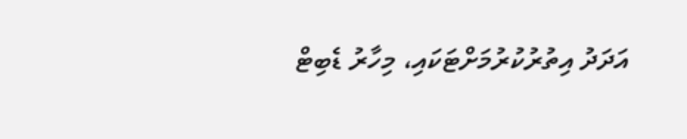އަދަދު އިތުރުކުރުމަށްޓަކައި، މިހާރު ޑެބިޓް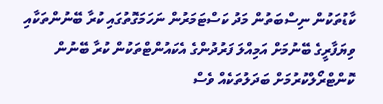ކާޑުތަކުން ނިސްބަތުން މަދު ކަސްޓަމަރުން ނަހަމަގޮތުގައި ކުރާ ބޭނުންތަކާއި ވިޔަފާރީގެ ބޭނުމަށް އަމިއްލަ ފަރުދުންގެ އެކައުންޓްތަކުން ކުރާ ބޭނުން ކޮންޓްރޯލްކުރުމަށް ބަދަލުތަކެއް ވެސް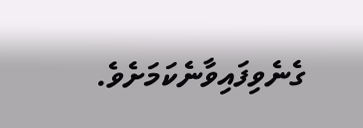ގެނެވިފައިވާނެކަމަށެވެ.